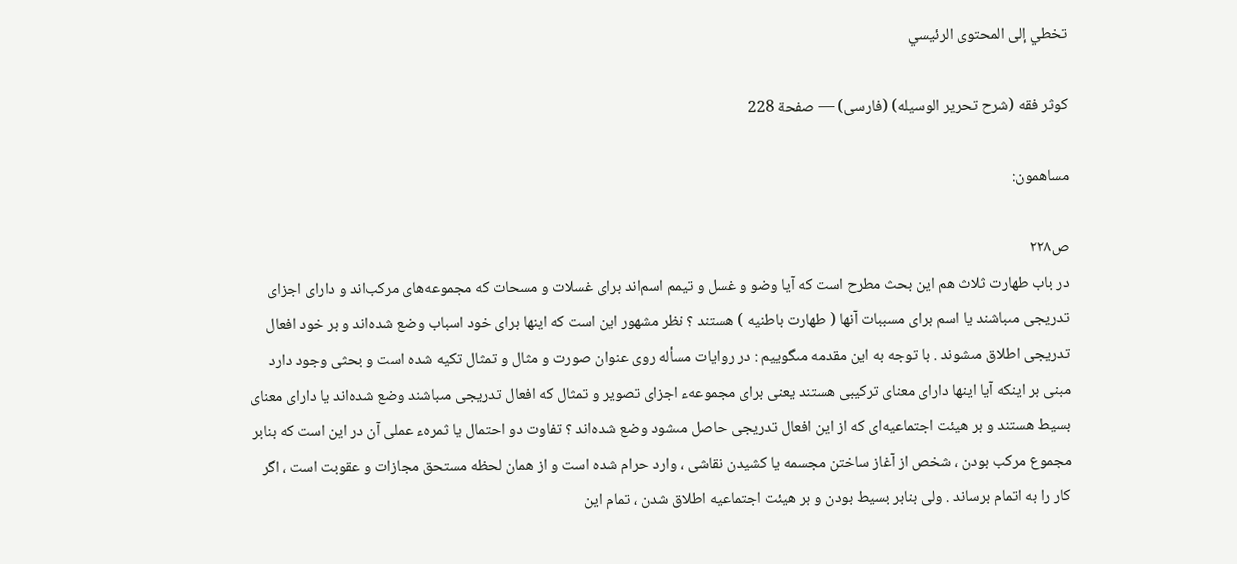تخطي إلى المحتوى الرئيسي

كوثر فقه (شرح تحرير الوسيله) (فارسى) — صفحة 228

مساهمون:

ص٢٢٨
در باب طهارت ثلاث هم اين بحث مطرح است كه آيا وضو و غسل و تيمم اسم‌اند براى غسلات و مسحات كه مجموعه‌هاى مركب‌اند و داراى اجزاى تدريجى مىباشند يا اسم براى مسببات آنها ( طهارت باطنيه ) هستند ؟ نظر مشهور اين است كه اينها براى خود اسباب وضع شده‌اند و بر خود افعال تدريجى اطلاق مىشوند . با توجه به اين مقدمه مىگوييم : در روايات مسأله روى عنوان صورت و مثال و تمثال تكيه شده است و بحثى وجود دارد مبنى بر اينكه آيا اينها داراى معناى تركيبى هستند يعنى براى مجموعهء اجزاى تصوير و تمثال كه افعال تدريجى مىباشند وضع شده‌اند يا داراى معناى بسيط هستند و بر هيئت اجتماعيه‌اى كه از اين افعال تدريجى حاصل مىشود وضع شده‌اند ؟ تفاوت دو احتمال يا ثمرهء عملى آن در اين است كه بنابر مجموع مركب بودن ، شخص از آغاز ساختن مجسمه يا كشيدن نقاشى ، وارد حرام شده است و از همان لحظه مستحق مجازات و عقوبت است ، اگر كار را به اتمام برساند . ولى بنابر بسيط بودن و بر هيئت اجتماعيه اطلاق شدن ، تمام اين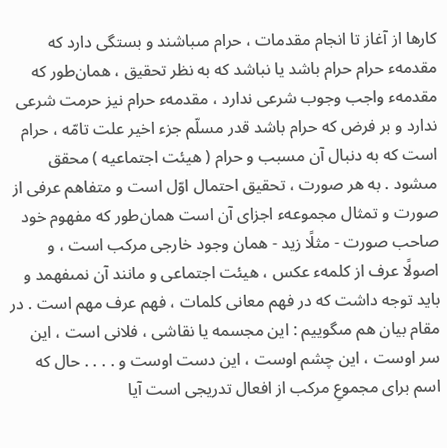كارها از آغاز تا انجام مقدمات ، حرام مىباشند و بستگى دارد كه مقدمهء حرام حرام باشد يا نباشد كه به نظر تحقيق ، همان‌طور كه مقدمهء واجب وجوب شرعى ندارد ، مقدمهء حرام نيز حرمت شرعى ندارد و بر فرض كه حرام باشد قدر مسلّم جزء اخير علت تامّه ، حرام است كه به دنبال آن مسبب و حرام ( هيئت اجتماعيه ) محقق مىشود . به هر صورت ، تحقيق احتمال اوّل است و متفاهم عرفى از صورت و تمثال مجموعهء اجزاى آن است همان‌طور كه مفهوم خود صاحب صورت - مثلًا زيد - همان وجود خارجى مركب است ، و اصولًا عرف از كلمهء عكس ، هيئت اجتماعى و مانند آن نمىفهمد و بايد توجه داشت كه در فهم معانى كلمات ، فهم عرف مهم است . در مقام بيان هم مىگوييم : اين مجسمه يا نقاشى ، فلانى است ، اين سر اوست ، اين چشم اوست ، اين دست اوست و . . . . حال كه اسم براى مجموعِ مركب از افعال تدريجى است آيا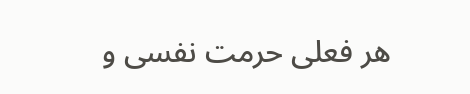هر فعلى حرمت نفسى و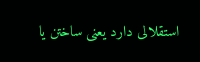استقلالى دارد يعنى ساختن يا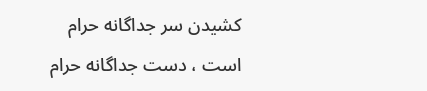كشيدن سر جداگانه حرام است ، دست جداگانه حرام